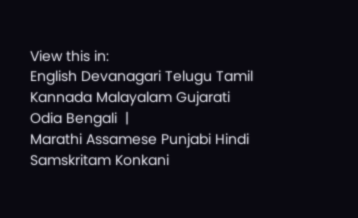View this in:
English Devanagari Telugu Tamil Kannada Malayalam Gujarati Odia Bengali  |
Marathi Assamese Punjabi Hindi Samskritam Konkani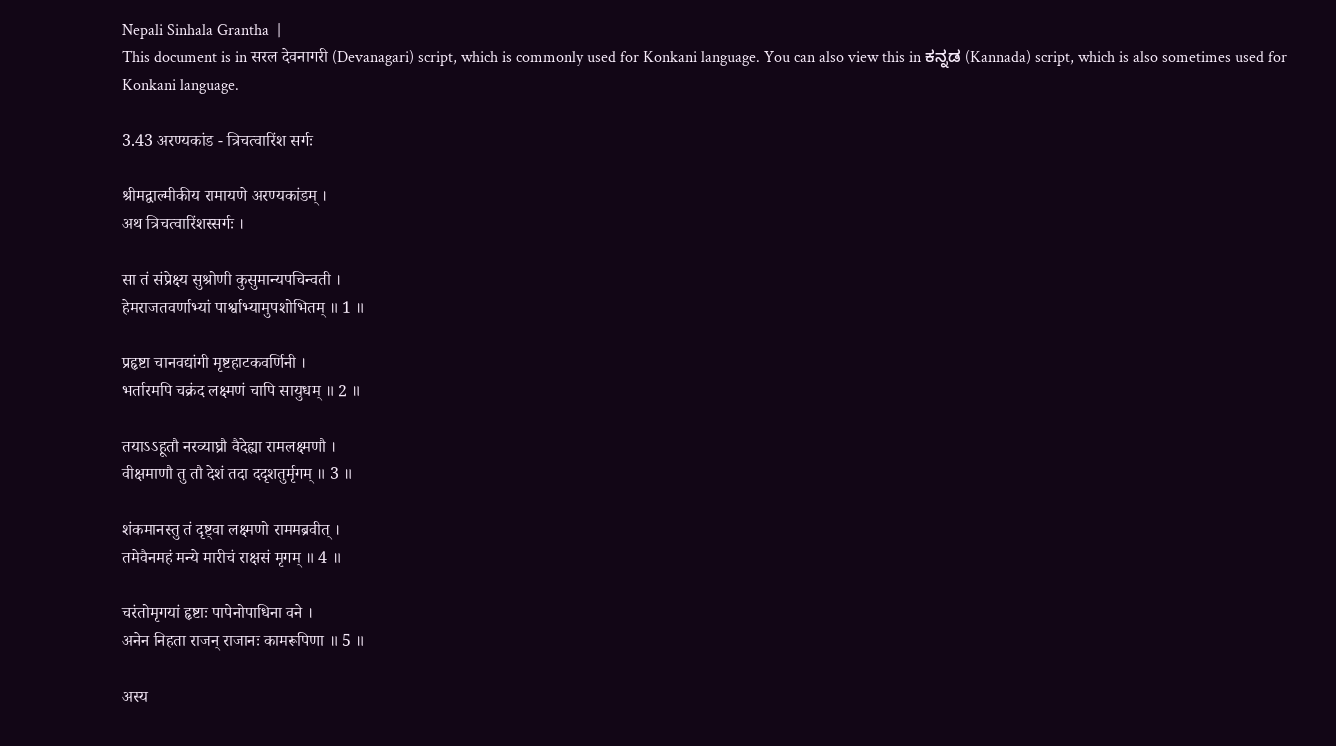Nepali Sinhala Grantha  |
This document is in सरल देवनागरी (Devanagari) script, which is commonly used for Konkani language. You can also view this in ಕನ್ನಡ (Kannada) script, which is also sometimes used for Konkani language.

3.43 अरण्यकांड - त्रिचत्वारिंश सर्गः

श्रीमद्वाल्मीकीय रामायणे अरण्यकांडम् ।
अथ त्रिचत्वारिंशस्सर्गः ।

सा तं संप्रेक्ष्य सुश्रोणी कुसुमान्यपचिन्वती ।
हेमराजतवर्णाभ्यां पार्श्वाभ्यामुपशोभितम् ॥ 1 ॥

प्रहृष्टा चानवद्यांगी मृष्टहाटकवर्णिनी ।
भर्तारमपि चक्रंद लक्ष्मणं चापि सायुधम् ॥ 2 ॥

तयाऽऽहूतौ नरव्याघ्रौ वैदेह्या रामलक्ष्मणौ ।
वीक्षमाणौ तु तौ देशं तदा ददृशतुर्मृगम् ॥ 3 ॥

शंकमानस्तु तं दृष्ट्वा लक्ष्मणो राममब्रवीत् ।
तमेवैनमहं मन्ये मारीचं राक्षसं मृगम् ॥ 4 ॥

चरंतोमृगयां हृष्टाः पापेनोपाधिना वने ।
अनेन निहता राजन् राजानः कामरूपिणा ॥ 5 ॥

अस्य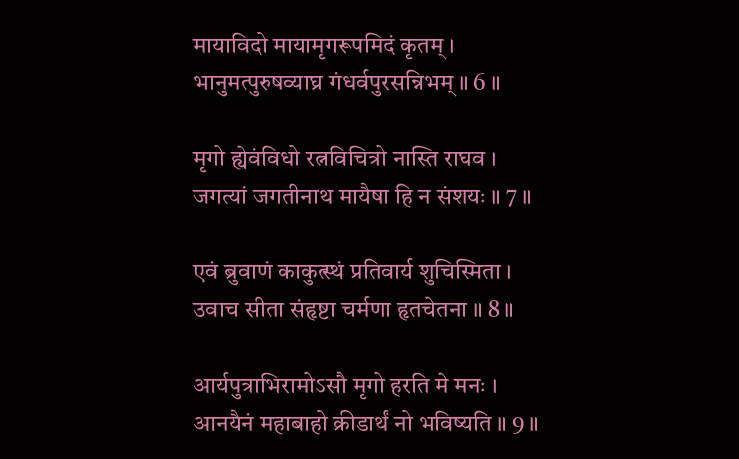मायाविदो मायामृगरूपमिदं कृतम् ।
भानुमत्पुरुषव्याघ्र गंधर्वपुरसन्निभम् ॥ 6 ॥

मृगो ह्येवंविधो रत्नविचित्रो नास्ति राघव ।
जगत्यां जगतीनाथ मायैषा हि न संशयः ॥ 7 ॥

एवं ब्रुवाणं काकुत्स्थं प्रतिवार्य शुचिस्मिता ।
उवाच सीता संहृष्टा चर्मणा हृतचेतना ॥ 8 ॥

आर्यपुत्राभिरामोऽसौ मृगो हरति मे मनः ।
आनयैनं महाबाहो क्रीडार्थं नो भविष्यति ॥ 9 ॥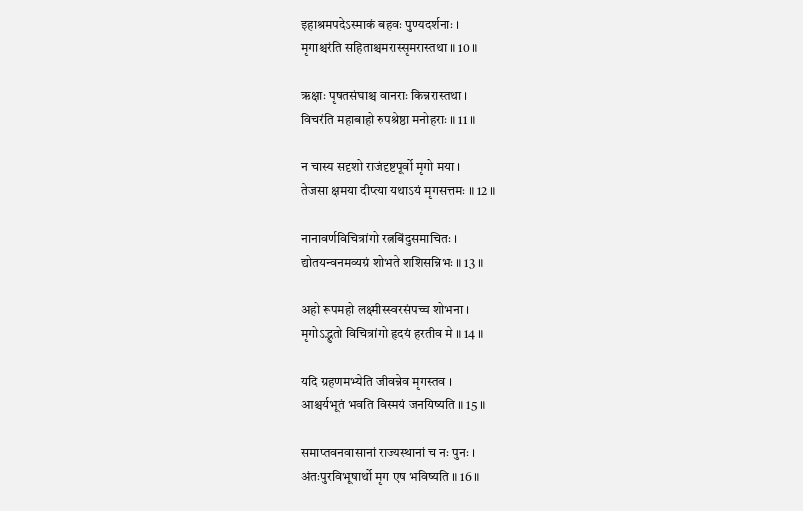इहाश्रमपदेऽस्माकं बहवः पुण्यदर्शनाः ।
मृगाश्चरंति सहिताश्चमरास्सृमरास्तथा ॥ 10 ॥

ऋक्षाः पृषतसंघाश्च वानराः किन्नरास्तथा ।
विचरंति महाबाहो रुपश्रेष्ठा मनोहराः ॥ 11 ॥

न चास्य सदृशो राजंदृष्टपूर्वो मृगो मया ।
तेजसा क्षमया दीप्त्या यथाऽयं मृगसत्तमः ॥ 12 ॥

नानावर्णविचित्रांगो रत्नबिंदुसमाचितः ।
द्योतयन्वनमव्यग्रं शोभते शशिसन्निभः ॥ 13 ॥

अहो रूपमहो लक्ष्मीस्स्वरसंपच्च शोभना ।
मृगोऽद्भुतो विचित्रांगो हृदयं हरतीव मे ॥ 14 ॥

यदि ग्रहणमभ्येति जीवन्नेव मृगस्तव ।
आश्चर्यभूतं भवति विस्मयं जनयिष्यति ॥ 15 ॥

समाप्तवनवासानां राज्यस्थानां च नः पुनः ।
अंतःपुरविभूषार्थो मृग एष भविष्यति ॥ 16 ॥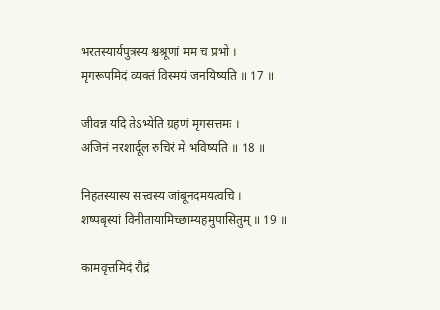भरतस्यार्यपुत्रस्य श्वश्रूणां मम च प्रभो ।
मृगरूपमिदं व्यक्तं विस्मयं जनयिष्यति ॥ 17 ॥

जीवन्न यदि तेऽभ्येति ग्रहणं मृगसत्तमः ।
अजिनं नरशार्दूल रुचिरं मे भविष्यति ॥ 18 ॥

निहतस्यास्य सत्त्वस्य जांबूनदमयत्वचि ।
शष्पबृस्यां विनीतायामिच्छाम्यहमुपासितुम् ॥ 19 ॥

कामवृत्तमिदं रौद्रं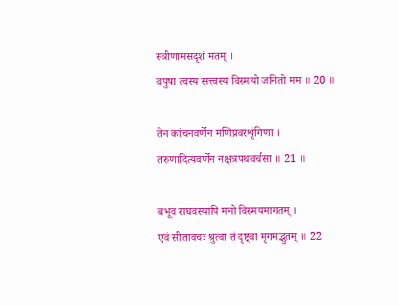स्त्रीणामसदृशं मतम् ।
वपुषा त्वस्य सत्त्वस्य विस्मयो जनितो मम ॥ 20 ॥

तेन कांचनवर्णेन मणिप्रवरशृंगिणा ।
तरुणादित्यवर्णेन नक्षत्रपथवर्चसा ॥ 21 ॥

बभूव राघवस्यापि मनो विस्मयमागतम् ।
एवं सीतावचः श्रुत्वा तं दृष्ट्वा मृगमद्भुतम् ॥ 22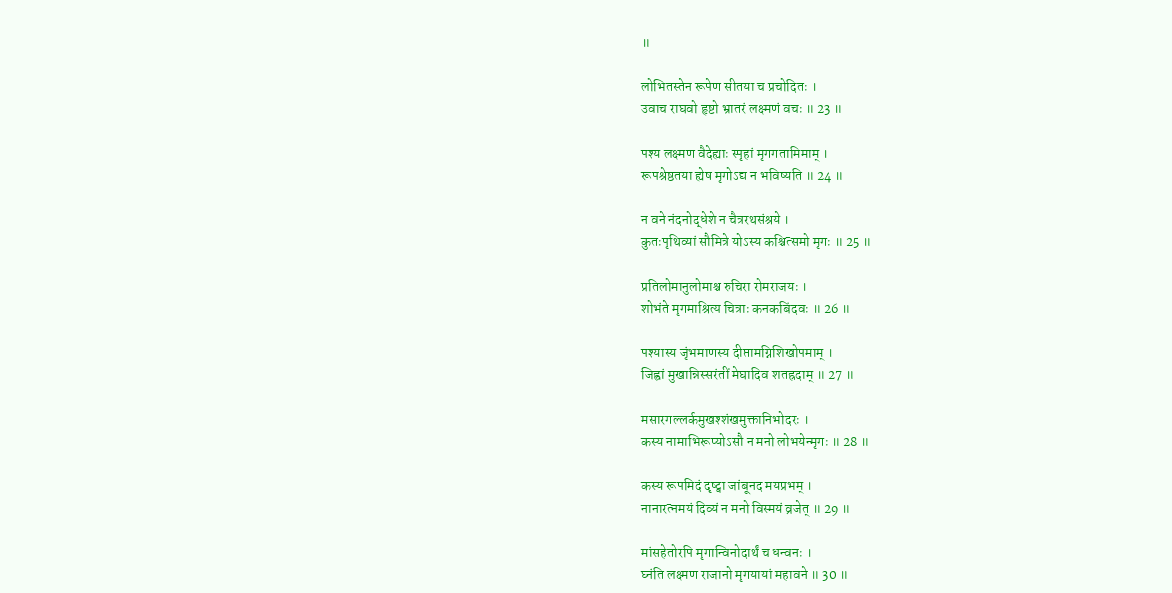॥

लोभितस्तेन रूपेण सीतया च प्रचोदितः ।
उवाच राघवो हृष्टो भ्रातरं लक्ष्मणं वचः ॥ 23 ॥

पश्य लक्ष्मण वैदेह्याः स्पृहां मृगगतामिमाम् ।
रूपश्रेष्ठतया ह्येष मृगोऽद्य न भविष्यति ॥ 24 ॥

न वने नंदनोद्धेशे न चैत्ररथसंश्रये ।
कुतःपृथिव्यां सौमित्रे योऽस्य कश्चित्समो मृगः ॥ 25 ॥

प्रतिलोमानुलोमाश्च रुचिरा रोमराजयः ।
शोभंते मृगमाश्रित्य चित्राः कनकबिंदवः ॥ 26 ॥

पश्यास्य जृंभमाणस्य दीप्तामग्निशिखोपमाम् ।
जिह्वां मुखान्निस्सरंतीं मेघादिव शतह्रदाम् ॥ 27 ॥

मसारगल्लर्कमुखश्शंखमुक्तानिभोदरः ।
कस्य नामाभिरूप्योऽसौ न मनो लोभयेन्मृगः ॥ 28 ॥

कस्य रूपमिदं दृष्ट्वा जांबूनद मयप्रभम् ।
नानारत्नमयं दिव्यं न मनो विस्मयं व्रजेत् ॥ 29 ॥

मांसहेतोरपि मृगान्विनोदार्थं च धन्वनः ।
घ्नंति लक्ष्मण राजानो मृगयायां महावने ॥ 30 ॥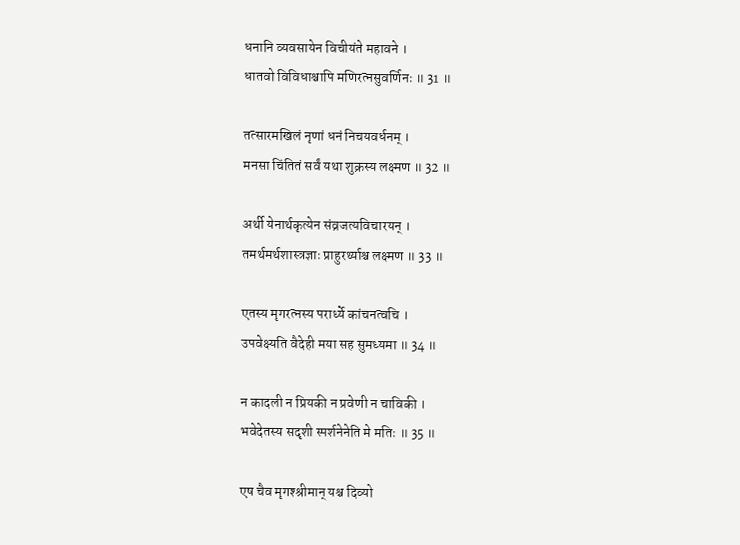धनानि व्यवसायेन विचीयंते महावने ।
धातवो विविधाश्चापि मणिरत्नसुवर्णिनः ॥ 31 ॥

तत्सारमखिलं नृणां धनं निचयवर्धनम् ।
मनसा चिंतितं सर्वं यथा शुक्रस्य लक्ष्मण ॥ 32 ॥

अर्थी येनार्थकृत्येन संव्रजत्यविचारयन् ।
तमर्थमर्थशास्त्रज्ञाः प्राहुरर्थ्याश्च लक्ष्मण ॥ 33 ॥

एतस्य मृगरत्नस्य परार्ध्ये कांचनत्वचि ।
उपवेक्ष्यति वैदेही मया सह सुमध्यमा ॥ 34 ॥

न कादली न प्रियकी न प्रवेणी न चाविकी ।
भवेदेतस्य सदृशी स्पर्शनेनेति मे मतिः ॥ 35 ॥

एष चैव मृगश्श्रीमान् यश्च दिव्यो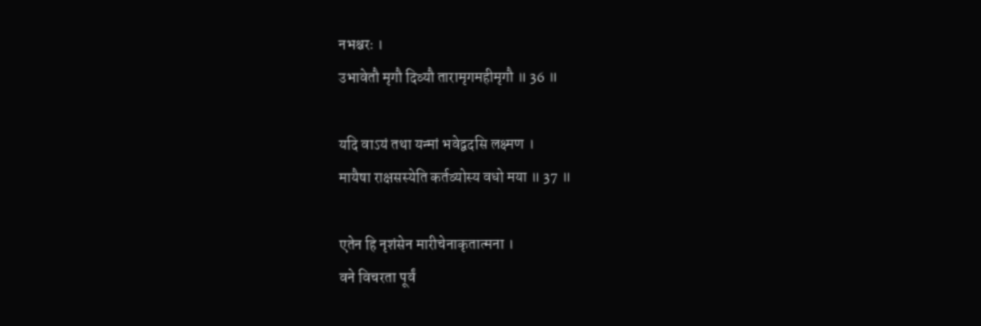नभश्चरः ।
उभावेतौ मृगौ दिव्यौ तारामृगमहीमृगौ ॥ 36 ॥

यदि वाऽयं तथा यन्मां भवेद्वदसि लक्ष्मण ।
मायैषा राक्षसस्येति कर्तव्योस्य वधो मया ॥ 37 ॥

एतेन हि नृशंसेन मारीचेनाकृतात्मना ।
वने विचरता पूर्वं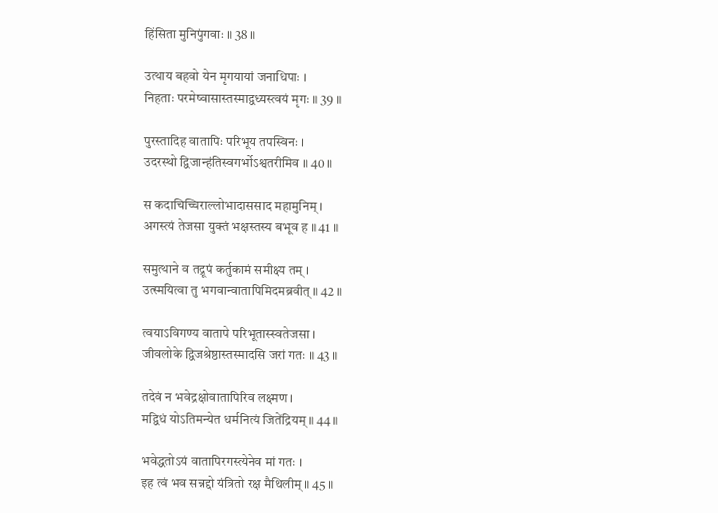हिंसिता मुनिपुंगवाः ॥ 38 ॥

उत्थाय बहवो येन मृगयायां जनाधिपाः ।
निहताः परमेष्वासास्तस्माद्वध्यस्त्वयं मृगः ॥ 39 ॥

पुरस्तादिह वातापिः परिभूय तपस्विनः ।
उदरस्थो द्विजान्हंतिस्वगर्भोऽश्वतरीमिव ॥ 40 ॥

स कदाचिच्चिराल्लोभादाससाद महामुनिम् ।
अगस्त्यं तेजसा युक्तं भक्षस्तस्य बभूव ह ॥ 41 ॥

समुत्थाने व तद्रूपं कर्तुकामं समीक्ष्य तम् ।
उत्स्मयित्वा तु भगवान्वातापिमिदमब्रवीत् ॥ 42 ॥

त्वयाऽविगण्य वातापे परिभूतास्स्वतेजसा ।
जीवलोके द्विजश्रेष्ठास्तस्मादसि जरां गतः ॥ 43 ॥

तदेवं न भवेद्रक्षोवातापिरिव लक्ष्मण ।
मद्विधं योऽतिमन्येत धर्मनित्यं जितेंद्रियम् ॥ 44 ॥

भवेद्धतोऽयं वातापिरगस्त्येनेव मां गतः ।
इह त्वं भव सन्नद्दो यंत्रितो रक्ष मैथिलीम् ॥ 45 ॥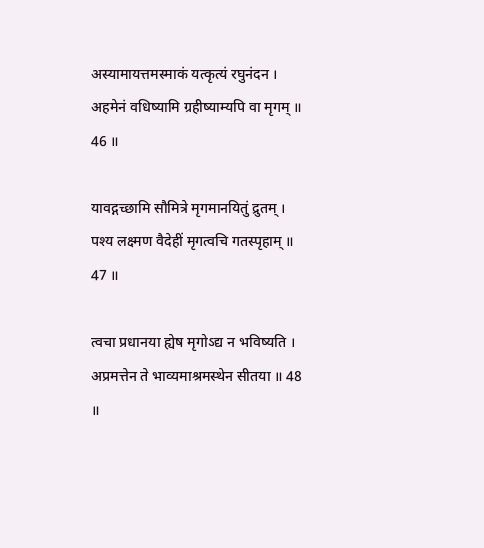अस्यामायत्तमस्माकं यत्कृत्यं रघुनंदन ।
अहमेनं वधिष्यामि ग्रहीष्याम्यपि वा मृगम् ॥ 46 ॥

यावद्गच्छामि सौमित्रे मृगमानयितुं द्रुतम् ।
पश्य लक्ष्मण वैदेहीं मृगत्वचि गतस्पृहाम् ॥ 47 ॥

त्वचा प्रधानया ह्येष मृगोऽद्य न भविष्यति ।
अप्रमत्तेन ते भाव्यमाश्रमस्थेन सीतया ॥ 48 ॥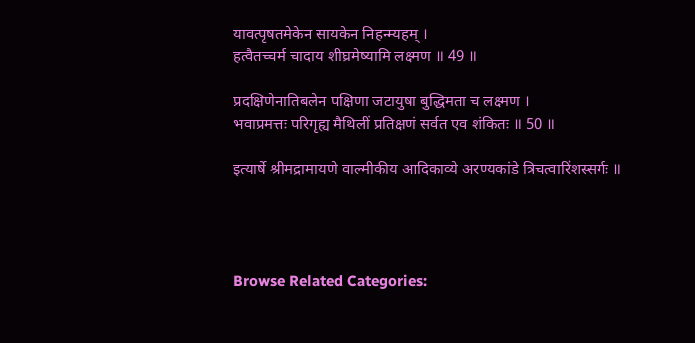यावत्पृषतमेकेन सायकेन निहन्म्यहम् ।
हत्वैतच्चर्म चादाय शीघ्रमेष्यामि लक्ष्मण ॥ 49 ॥

प्रदक्षिणेनातिबलेन पक्षिणा जटायुषा बुद्धिमता च लक्ष्मण ।
भवाप्रमत्तः परिगृह्य मैथिलीं प्रतिक्षणं सर्वत एव शंकितः ॥ 50 ॥

इत्यार्षे श्रीमद्रामायणे वाल्मीकीय आदिकाव्ये अरण्यकांडे त्रिचत्वारिंशस्सर्गः ॥




Browse Related Categories: